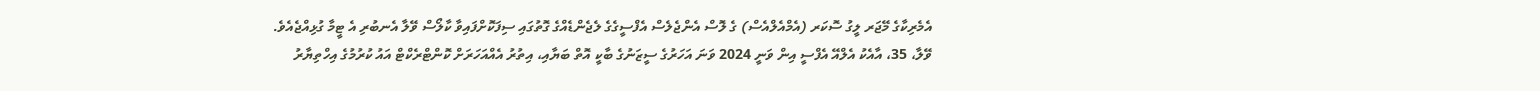އެމެރިކާގެ މޭޖަރ ލީގު ސޮކަރ (އެމްއެލްއެސް) ގެ ލޮސް އެންޖެލެސް އެފްސީގެގެ ލެޖެންޑެއްގެ ގޮތުގައި ސިފަކޮށްފައިވާ ކާލޯސް ވޭލާ އެނބުރި އެ ޓީމާ ގުޅިއްޖެއެވެ.
ވޭލާ، 35، އާއެކު އެލްއޭ އެފްސީ އިން ވަނީ 2024 ވަނަ އަހަރުގެ ސީޒަނުގެ ބާކީ އޮތް ބަޔާއި، އިތުރު އެއްއަހަރަށް ކޮންޓްރެކްޓް އައު ކުރުމުގެ އިހްތިޔާރު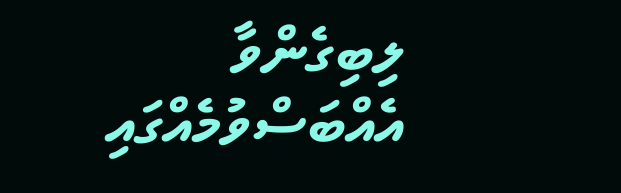ލިބިގެންވާ އެއްބަސްވުމެއްގައި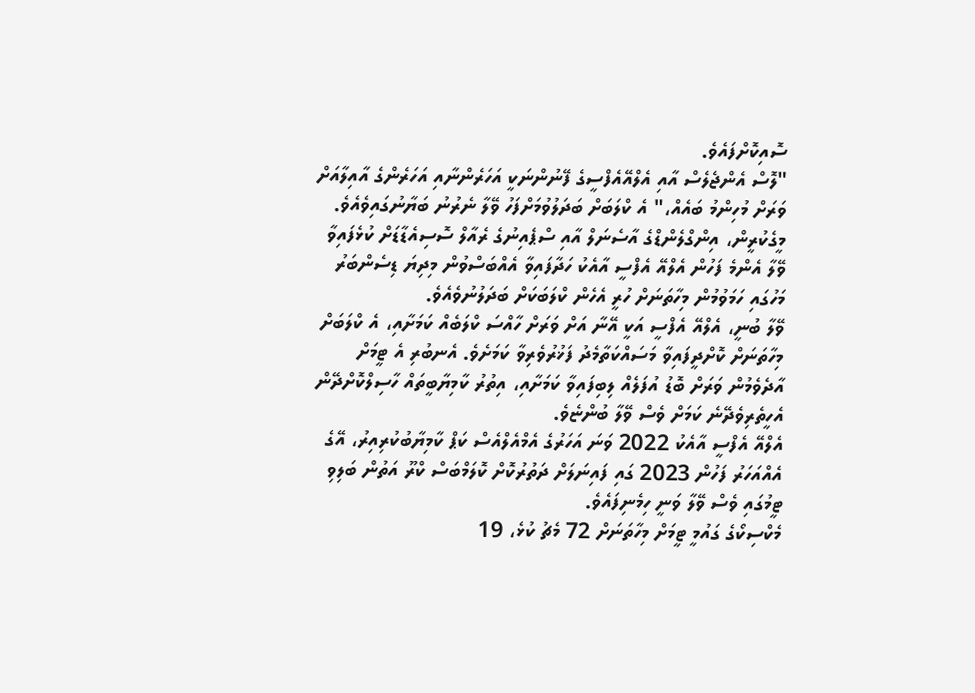ސޮއިކޮށްފައެވެ.
"ލޮސް އެންޖެލެސް އާއި އެލްއޭއެފްސީގެ ފޭނުންނަކީ އަހަރެންނާއި އަހަރެންގެ އާއިލާއަށް ވަރަށް މުހިންމު ބައެއް،" އެ ކްލަބަށް ބަދަލުވުމަށްފަހު ވޭލާ ނެރުނު ބަޔާނުގައިވެއެވެ.
މީގެކުރީން، އިންގްލެންޑްގެ އާސެނަލް އާއި ސްޕެއިނުގެ ރެއާލް ސޮސިއެޑާޑަށް ކުޅެފައިވާ ވޭލާ އެންމެ ފަހުން އެލްއޭ އެފްސީ އާއެކު ހަދާފައިވާ އެއްބަސްވުން މިދިޔަ ޑިސެންބަރު މަހުގައި ހަމަވުމުން މިހާތަނަށް ހުރީ އެހެން ކްލަބަކަށް ބަދަލުނުވެއެވެ.
ވޭލާ ބުނީ، އެލްއޭ އެފްސީ އަކީ އޭނާ އަށް ވަރަށް ހާއްސަ ކްލަބެއް ކަމަށާއި، އެ ކްލަބަށް މިހާތަނަށް ކޮށްދީފައިވާ މަސައްކަތާމެދު ފަޚުރުވެރިވާ ކަމަށެވެ. އެނބުރި އެ ޓީމަށް އާދެވެމުން ވަރަށް ބޮޑު އުފަލެއް ލިބިފައިވާ ކަމަށާއި، އިތުރު ކާމިޔާބީތައް ހާސިލްކޮށްދޭން އެހީތެރިވެދޭނެ ކަމަށް ވެސް ވޭލާ ބުންޏެވެ.
އެލްއޭ އެފްސީ އާއެކު 2022 ވަނަ އަހަރުގެ އެމްއެލްއެސް ކަޕް ކާމިޔާބުކުރިއިރު، އޭގެ އެއްއަހަރު ފަހުން 2023 ގައި ފައިނަލަށް ދަތުރުކޮށް ކޮލަމްބަސް ކްރޫ އަތުން ބަލިވި ޓީމުގައި ވެސް ވޭލާ ވަނީ ހިމެނިފައެވެ.
މެކްސިކޯގެ ގައުމީ ޓީމަށް މިހާތަނަށް 72 މެޗު ކުޅެ، 19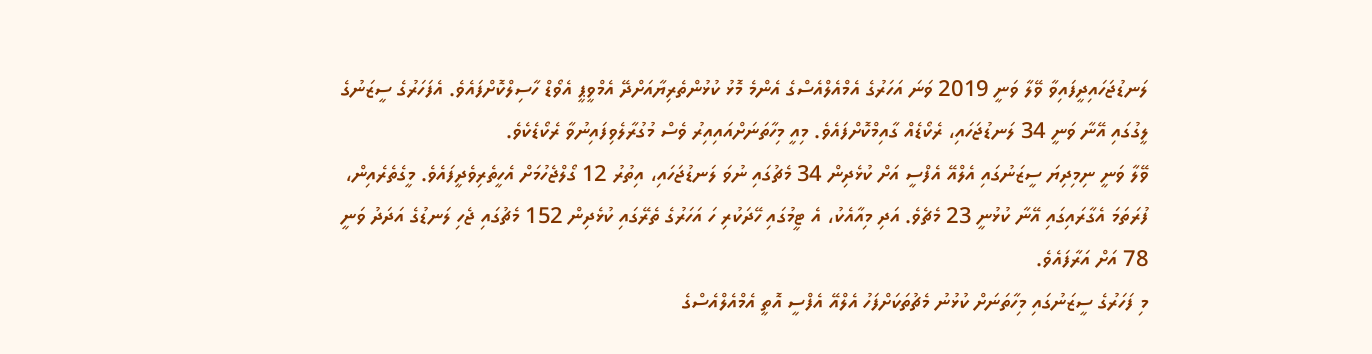ލަނޑުޖަހައިދީފައިވާ ވޭލާ ވަނީ 2019 ވަނަ އަހަރުގެ އެމްއެލްއެސްގެ އެންމެ މޮޅު ކުޅުންތެރިޔާއަށްދޭ އެމްވީޕީ އެވޯޑް ހާސިލްކޮށްފައެވެ. އެފަހަރުގެ ސީޒަނުގެ ލީގުގައި އޭނާ ވަނީ 34 ލަނޑުޖަހައި، ރެކޯޑެއް ގާއިމްކޮށްފައެވެ. މިއީ މިހާތަނަށްއައިއިރު ވެސް މުގުރާލެވިފައިނުވާ ރެކޯޑެކެވެ.
ވޭލާ ވަނީ ނިމިދިޔަ ސީޒަނުގައި އެލްއޭ އެފްސީ އަށް ކުޅެދިން 34 މެޗުގައި ނުވަ ލަނޑުޖަހައި، އިތުރު 12 ގޯލްޖެހުމަށް އެހީތެރިވެދީފައެވެ. މީގެތެރެއިން، ފުރަތަމަ އެގާރައިގައި އޭނާ ކުޅުނީ 23 މެޗެވެ. އަދި މިއާއެކު، އެ ޓީމުގައި ހޭދަކުރި ހަ އަހަރުގެ ތެރޭގައި ކުޅެދިން 152 މެޗުގައި ޖެހި ލަނޑުގެ އަދަދު ވަނީ 78 އަށް އަރާފައެވެ.
މި ފަހަރުގެ ސީޒަނުގައި މިހާތަނަށް ކުޅުނު މެޗުތަކަށްފަހު އެލްއޭ އެފްސީ އޮތީ އެމްއެލްއެސްގެ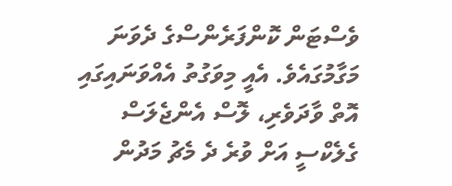ވެސްޓަން ކޮންފަރެންސްގެ ދެވަނަ މަގާމުގައެވެ. އެއީ މިވަގުތު އެއްވަނައިގައި އޮތް ވާދަވެރި، ލޮސް އެންޖެލަސް ގެލެކްސީ އަށް ވުރެ ދެ މެޗު މަދުން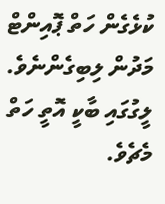ކުޅެގެން ހަތް ޕޮއިންޓް މަދުން ލިބިގެންނެވެ. ލީގުގައި ބާކީ އޮތީ ހަތް މެޗެވެ.